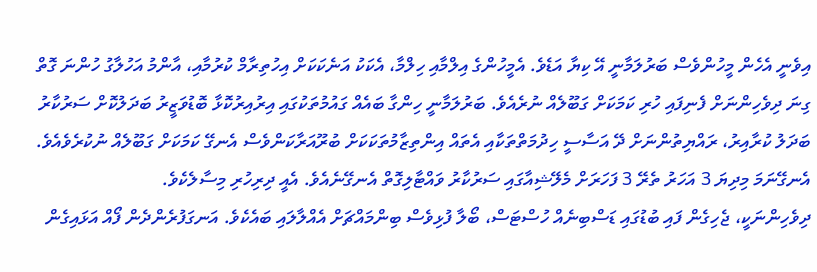އިވެނީ އެހެން މީހުންވެސް ބަރުލަމާނީ އޭ ކިޔާ އަޑެވެ. އެމީހުންގެ އިލްމާއި ހިލްމާ، އެކަކު އަނެކަކަށް އިހުތިރާމް ކުރުމާއި، އާންމު އަހުލާގު ހުންނަ ގޮތް ގިނަ ދިވެހިންނަށް ފެނިފައި ހުރި ކަމަކަށް ގަބޫލެއް ނުރެއެވެ. ބަރުލަމާނީ ހިންގާ ބައެއް ގައުމުތަކުގައި އިރުއިރުކޮޅާ ބޮޑުވަޒީރު ބަދަލުކޮށް ސަރުކާރު ބަދަލު ކުރާއިރު، ރައްޔިތުންނަށް ދޭ އަސާސީ ހިދުމަތްތަކާއި އެތައް އިންތިޒާމުތަކަކަށް ބުރޫއަރާކަންވެސް އެނގޭ ކަމަކަށް ގަބޫލެއް ނުކުރެވެއެވެ. އެނގޭނަމަ މިދިޔަ 3 އަހަރު ތެރޭ 3 ފަހަރަށް މެލޭޝިއާގައި ސަރުކާރު ވައްޓާލިގޮތް އެނގޭނެއެވެ. އެއީ ދިރިހުރި މިސާލެކެވެ.
ދިވެހިންނަކީ، ޖެހިގެން ފައި ބުޑުގައި ޑަސްބިނެއް ހުސްޓަސް، ބޯލާ ފުޅިވެސް ބިންމައްޗަށް އެއްލާލައި ބައެކެވެ. އަނގަފުރެންދެން ފޯއް އަޅައިގެން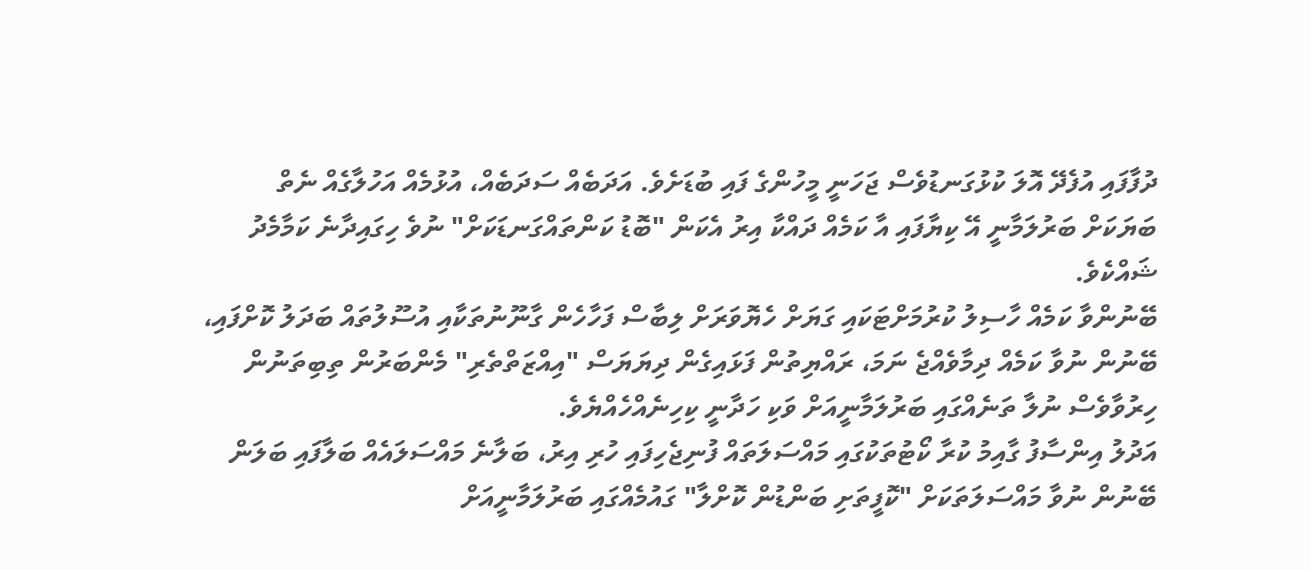ދުފާފައި އުފެދޭ އޮލަ ކުޅުގަނޑުވެސް ޖަހަނީ މީހުންގެ ފައި ބުޑަށެވެ. އަދަބެއް ސަދަބެއް، އުޅުމެއް އަހުލާގެއް ނެތް ބަޔަކަށް ބަރުލަމާނީ އޭ ކިޔާފައި އާ ކަމެއް ދައްކާ އިރު އެކަން "ބޮޑު ކަންތައްގަނޑަކަށް" ނުވެ ހިގައިދާނެ ކަމާމެދު ޝައްކެވެ.
ބޭނުންވާ ކަމެއް ހާސިލު ކުރުމަށްޓަކައި ގަޔަށް ހެޔޮވަރަށް ލިބާސް ފަހާހެން ގާނޫނުތަކާއި އުސޫލުތައް ބަދަލު ކޮށްފައި، ބޭނުން ނުވާ ކަމެއް ދިމާވެއްޖެ ނަމަ، ރައްޔިތުން ފަޅައިގެން ދިޔަޔަސް "އިއްޒަތްތެރި" މެންބަރުން ތިބިތަނުން ހިރުވާވެސް ނުލާ ތަނެއްގައި ބަރުލަމާނީއަށް ވަކި ހަދާނީ ކިހިނެއްހެއްޔެވެ.
އަދުލު އިންސާފު ގާއިމު ކުރާ ކޯޓުތަކުގައި މައްސަލަތައް ފުނިޖެހިފައި ހުރި އިރު، ބަލާނެ މައްސަލައެއް ބަލާފައި ބަލަން ބޭނުން ނުވާ މައްސަލަތަކަށް "ކޮފީތަށި ބަންޑުން ކޮށްލާ" ގައުމެއްގައި ބަރުލަމާނީއަށް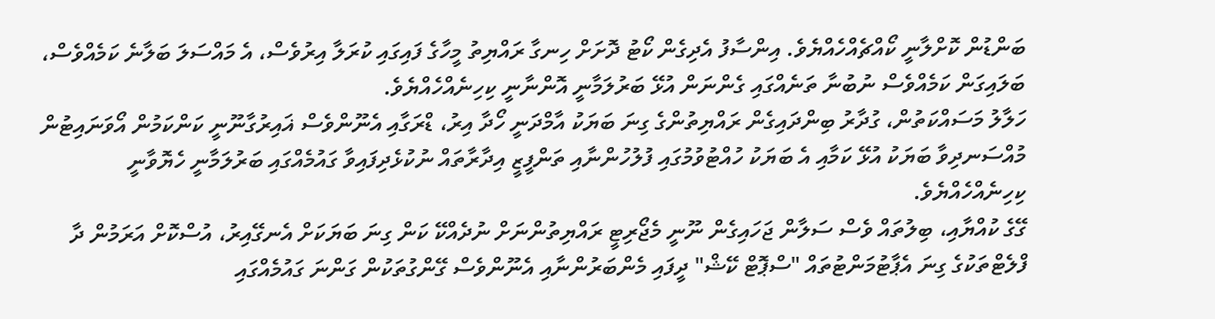ބަންޑުން ކޮށްލާނީ ކޯއްޗެއްހެއްޔެވެ. އިންސާފު އެދިގެން ކޯޓު ދޮށަށް ހިނގާ ރައްޔިތު މީހާގެ ފައިގައި ކުރަލާ އިރުވެސް، އެ މައްސަލަ ބަލާނެ ކަމެއްވެސް، ބަލައިގަން ކަމެއްވެސް ނުބުނާ ތަނެއްގައި ގެންނަން އުޅޭ ބަރުލަމާނީ އޮންނާނީ ކިހިނެއްހެއްޔެވެ.
ހަލާލު މަސައްކަތުން، ގުދާރު ބިންދައިގެން ރައްޔިތުންގެ ގިނަ ބަޔަކު އާމްދަނީ ހޯދާ އިރު، ޑްރަގާއި އެނޫންވެސް ޣައިރުގާނޫނީ ކަންކަމުން އޯވަނައިޓުން މުއްސަނދިވާ ބަޔަކު އުޅޭ ކަމާއި އެ ބަޔަކު ހުއްޓުވުމުގައި ފުލުހުންނާއި ތަންފީޒީ އިދާރާތައް ނުކުޅެދިފައިވާ ގައުމެއްގައި ބަރުލަމާނީ ހެޔޮވާނީ ކިހިނެއްހެއްޔެވެ.
ގޭގެ ކުއްޔާއި، ބިލުތައް ވެސް ސަލާން ޖަހައިގެން ނޫނީ މެޖޯރިޓީ ރައްޔިތުންނަށް ނުދެއްކޭ ކަން ގިނަ ބަޔަކަށް އެނގޭއިރު، އުސްކޮށް އަރަމުން ދާ ފްލެޓްތަކުގެ ގިނަ އެޕާޓުމަންޓުތައް "ސްޕޮޓް ކޭޝް" ދީފައި މެންބަރުންނާއި އެނޫންވެސް ގޭންގުތަކުން ގަންނަ ގައުމެއްގައި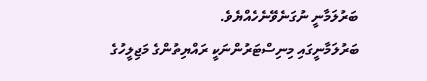ބަރުލަމާނީ ނުގަނެވޭނެހެއްޔެވެ.
ބަރުލަމާނީގައި މިނިސްޓަރުންނަކީ ރައްޔިތުންގެ މަޖިލީހުގެ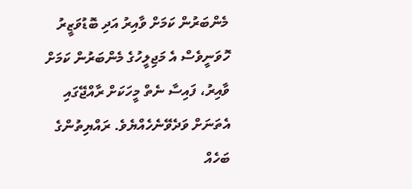މެންބަރުން ކަމަށް ވާއިރު އަދި ބޮޑުވަޒީރު ހޮވަނީވެސް އެ މަޖިލީހުގެ މެންބަރުން ކަމަށް ވާއިރު، ފައިސާ ނެތް މީހަކަށް ރާއްޖޭގައި އެތަނަށް ވަދެވޭނެހެއްޔެވެ. ރައްޔިތުންގެ ބަހެއް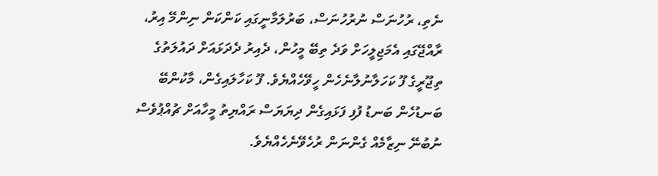ނެތި، ރުހުނަސް ނުރުހުނަސް، ބަރުލަމާނީގައި ކަންކަން ނިންމޭ އިރު، ރާއްޖޭގައި އެމަޖިލީހަށް ވަދެ ތިބޭ މީހުން، ދެއިރު ދެދަޅައަށް ދައުލަތުގެ ތިޖޫރީގެ ފޫ ކަހަލާނުލާނެހެން ހީވޭހެއްޔެވެ. ފޫ ކަހާލައިގެން، މާކުންބޭ ބަނޑުހެން ބަނޑު ފުފި ފަޅައިގެން ދިޔަޔަސް ރައްޔިތު މީހާއަށް ޗުއްޕުވެސް ނުބުނޭ ނިޒާމެއް ގެންނަން ރުހެވޭނެހެއްޔެވެ.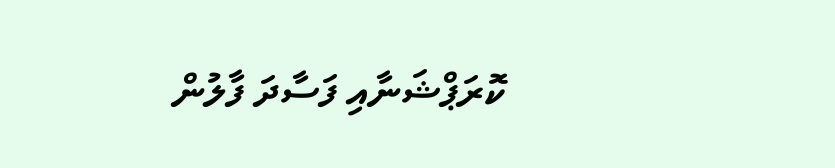ކޮރަޕްޝަނާއި ފަސާދަ ފާލުން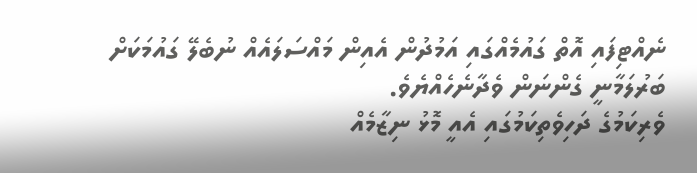ނެއްޓިފައި އޮތް ގައުމެއްގައި އަމުދުން އެއިން މައްސަލައެއް ނުބެލޭ ގައުމަކަށް ބަރުލަމާނީ ގެންނަން ވެދާނެހެއްޔެވެ.
ވެރިކަމުގެ ދަހިވެތިކަމުގައި އެއީ މޮޅު ނިޒާމެއް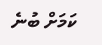ކަމަށް ބުނެ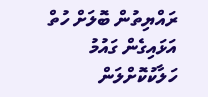ރައްޔިތުން ބޮލަށް ހުތް އަޅައިގެން ގައުމު ހަލާކުކޮށްލަން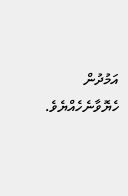އަމުދުން ހެޔޮވާނެހެއްޔެވެ.